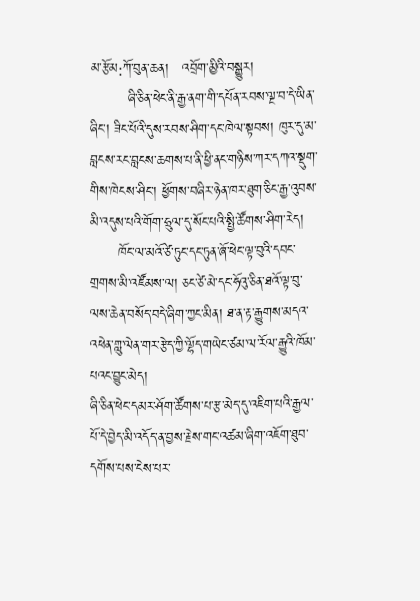མ་རྩོམ:ཀོ་བུན་ཆན།   འབྲོག་མྱིའི་བསྒྱུར།
        ཞི་ཅིན་ཕེང་ནི་རྒྱ་ནག་གི་དཔོན་རབས་ལྔ་བ་དེ་ཡིན་ཞིང་། ཟིང་པོའི་དུས་རབས་ཤིག་དང་ཁེལ་སྟབས། ཁུར་དུ་མ་བླངས་རང་བླངས་ཆགས་པ་ནི་ཕྱི་ནང་གཉིས་ཀར་དཀའ་སྡུག་གིས་ཁེངས་ཤིང་། ཕྱོགས་བཞིར་ཉེན་ཁར་ཐུག་ཅིང་རྒྱ་འུབས་མི་འདུས་པའི་གོག་ཧྲུལ་དུ་སོང་པའི་སྤྱི་ཚོགས་ཤིག་རེད།
      ཁོང་ལ་མའོ་ཙེ་ཏུང་དང་ཏུན་ཞོ་ཕེང་ལྟ་བུའི་དབང་གྲགས་མི་འཛོམས་ལ། ཅང་ཙེ་མེ་དང་ཧོའུ་ཅིན་ཐའོ་ལྟ་བུ་ལས་ཆེན་བསོད་བདེ་ཞིག་ཀྱང་མིན། ཐ་ན་རྟ་རྒྱུགས་མདའ་འཕེན་གླུ་ལེན་གར་རྩེད་ཀྱི་ལྷོད་གཡེང་ཙམ་ལ་རོལ་རྒྱུའི་ཁོམ་པའང་བྱུང་མེད།
ཞི་ཅིན་ཕེང་དམར་ཤོག་ཚོགས་པ་རྩ་མེད་དུ་འཇིག་པའི་རྒྱལ་པོ་དེ་བྱེད་མི་འདོད་ན་བྱས་རྗེས་གང་འཚམ་ཞིག་འཇོག་ཐུབ་དགོས་པས་ངེས་པར་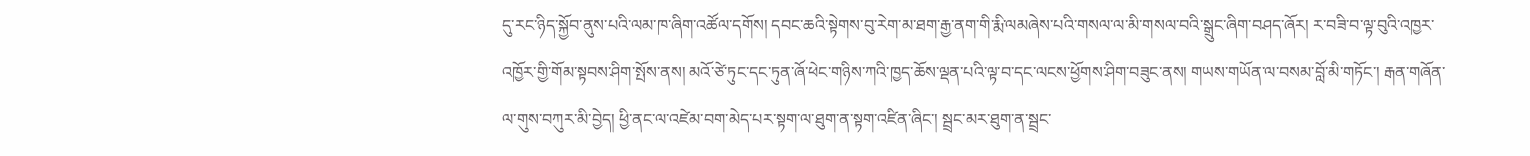དུ་རང་ཉིད་སྐྱོབ་ནུས་པའི་ལམ་ཁ་ཞིག་འཚོལ་དགོས། དབང་ཆའི་སྟེགས་བུ་རེག་མ་ཐག་རྒྱ་ནག་གི་རྨི་ལམཞེས་པའི་གསལ་ལ་མི་གསལ་བའི་སྒྲུང་ཞིག་བཤད་ཞོར། ར་བཟི་བ་ལྟ་བུའི་འཁྱར་འཁྱོར་གྱི་གོམ་སྟབས་ཤིག་སྤོས་ནས། མའོ་ཙེ་ཏུང་དང་ཏུན་ཞོ་ཕེང་གཉིས་ཀའི་ཁྱད་ཆོས་ལྡན་པའི་ལྟ་བ་དང་ལངས་ཕྱོགས་ཤིག་བཟུང་ནས། གཡས་གཡོན་ལ་བསམ་བློ་མི་གཏོང་། རྒན་གཞོན་ལ་གུས་བཀུར་མི་བྱེད། ཕྱི་ནང་ལ་འཛེམ་བག་མེད་པར་སྟག་ལ་ཐུག་ན་སྟག་འཛིན་ཞིང་། སྦྲང་མར་ཐུག་ན་སྦྲང་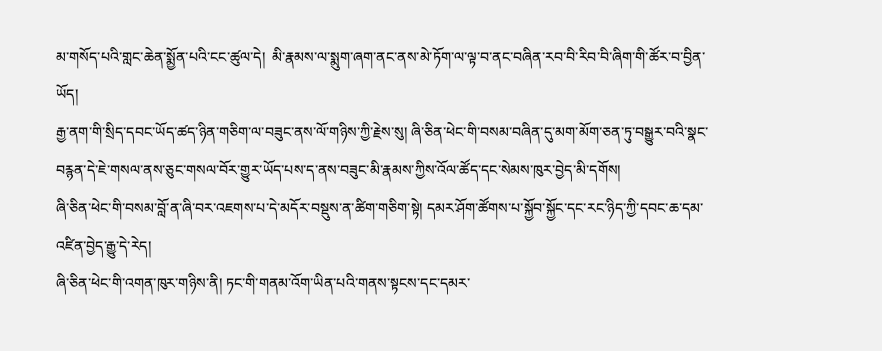མ་གསོད་པའི་གླང་ཆེན་སྨྱོན་པའི་ངང་ཚུལ་དེ།  མི་རྣམས་ལ་སྨུག་ཞག་ནང་ནས་མེ་ཏོག་ལ་ལྟ་བ་ནང་བཞིན་རབ་བི་རིབ་བི་ཞིག་གི་ཚོར་བ་བྱིན་ཡོད།
རྒྱ་ནག་གི་སྲིད་དབང་ཡོད་ཚད་ཉིན་གཅིག་ལ་བཟུང་ནས་ལོ་གཉིས་ཀྱི་རྗེས་སུ། ཞི་ཅིན་ཕེང་གི་བསམ་བཞིན་དུ་མག་མོག་ཅན་ཏུ་བསྒྱུར་བའི་སྣང་བརྙན་དེ་ཇེ་གསལ་ནས་ཅུང་གསལ་བོར་གྱུར་ཡོད་པས་ད་ནས་བཟུང་མི་རྣམས་ཀྱིས་འོལ་ཚོད་དང་སེམས་ཁུར་བྱེད་མི་དགོས།
ཞི་ཅིན་ཕེང་གི་བསམ་བློ་ན་ཞི་བར་འཇགས་པ་དེ་མདོར་བསྡུས་ན་ཚིག་གཅིག་སྟེ། དམར་ཤོག་ཚོགས་པ་སྐྱོབ་སྐྱོང་དང་རང་ཉིད་ཀྱི་དབང་ཆ་དམ་འཛིན་བྱེད་རྒྱུ་དེ་རེད།
ཞི་ཅིན་ཕེང་གི་འགན་ཁུར་གཉིས་ནི། ཏང་གི་གནམ་འོག་ཡིན་པའི་གནས་སྟངས་དང་དམར་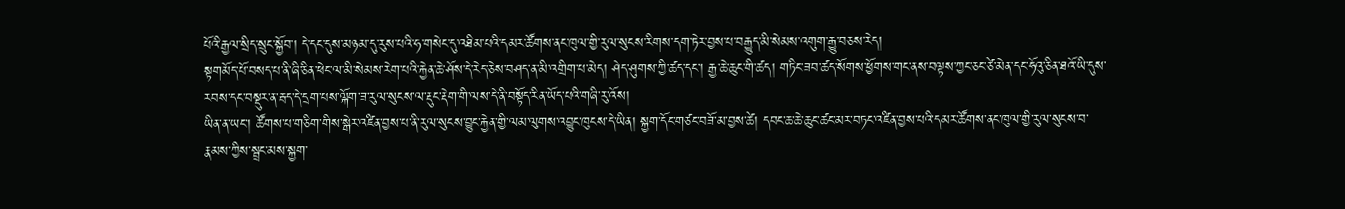པོའི་རྒྱལ་སྲིད་སྲུང་སྐྱོབ་། དེ་དང་དུས་མཉམ་དུ་རུས་པའི་ཧ་གསེང་དུ་འཐིམ་པའི་དམར་ཚོགས་ནང་ཁུལ་གྱི་རུལ་སུངས་རིགས་དག་ཏེར་བྱས་པ་བརྒྱུད་མི་སེམས་འགུག་རྒྱུ་བཅས་རེད།
སྟགམོད་པོ་བསད་པ་ནི་ཞི་ཅིན་ཕེང་ལ་མི་སེམས་རེག་པའི་རྐྱེན་ཆེ་ཤོས་དེ་རེད་ཅེས་བཤད་ན་མི་འགྲིག་པ་མེད། ཤེད་ཤུགས་ཀྱི་ཚད་དང་། རྒྱ་ཆེ་ཆུང་གི་ཚད། གཏིང་ཟབ་ཚད་སོགས་ཕྱོགས་གང་ནས་བལྟས་ཀྱང་ཅང་ཙེ་མེན་དང་ཧོའུ་ཅིན་ཐའོ་ཡི་དུས་རབས་དང་བསྡུར་ན་རྦད་དེ་དྲག་པས་ལྐོག་ཟ་རུལ་སུངས་ལ་རྡུང་རྡེག་གི་ལས་དེ་ནི་བསྟོད་རིན་ཡོད་པའི་གཞི་རུ་འོས།
ཡིན་ན་ཡང་། ཚོགས་པ་གཅིག་གིས་སྒེར་འཛིན་བྱས་པ་ནི་རུལ་སུངས་བྱུང་རྐྱེན་གྱི་ལམ་ལུགས་འབྱུང་ཁུངས་དེ་ཡིན། སྐྱག་དོང་གཙང་བཟོ་མ་བྱས་ཚེ། དབང་ཆ་ཆེ་ཆུང་ཚང་མར་བཏང་འཛིན་བྱས་པའི་དམར་ཚོགས་ནང་ཁུལ་གྱི་རུལ་སུངས་བ་རྣམས་ཀྱིས་སྦྲང་མས་སྐྱག་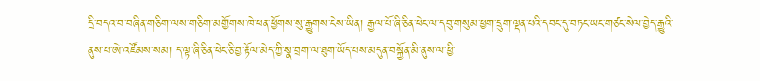དྲི་བདའ་བ་བཞིན་གཅིག་ལས་གཅིག་མགྱོགས་ཁེ་ཕན་ཕྱོགས་སུ་རྒྱུགས་ངེས་ཡིན། རྒྱལ་པོ་ཞི་ཅིན་ཕེང་ལ་དབུ་གསུམ་ཕྱག་དྲུག་ལྡན་པའི་དབང་དུ་བཏང་ཡང་གཙང་སེལ་བྱེད་རྒྱུའི་ནུས་པ་ཨེ་འཛོམས་སམ། ད་ལྟ་ཞི་ཅིན་ཕེང་ཅི་བྱ་རྟོལ་མེད་ཀྱི་སྣ་བྲག་ལ་ཐུག་ཡོད་པས་མདུན་བསྐྱོན་མི་ནུས་ལ་ཕྱི་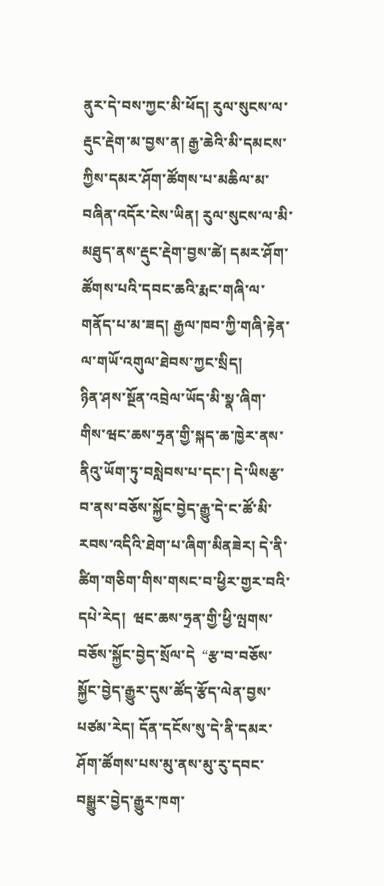ནུར་དེ་བས་ཀྱང་མི་ཕོད། རུལ་སུངས་ལ་རྡུང་རྡེག་མ་བྱས་ན། རྒྱ་ཆེའི་མི་དམངས་ཀྱིས་དམར་ཤོག་ཚོགས་པ་མཆིལ་མ་བཞིན་འདོར་ངེས་ཡིན། རུལ་སུངས་ལ་མི་མཐུད་ནས་རྡུང་རྡེག་བྱས་ཚེ། དམར་ཤོག་ཚོགས་པའི་དབང་ཆའི་རྨང་གཞི་ལ་གནོད་པ་མ་ཟད། རྒྱལ་ཁབ་ཀྱི་གཞི་རྟེན་ལ་གཡོ་འགུལ་ཐེབས་ཀྱང་སྲིད།
ཉིན་ཤས་སྔོན་འབྲེལ་ཡོད་མི་སྣ་ཞིག་གིས་ཝང་ཆས་ཧྲན་གྱི་སྐད་ཆ་ཁྱེར་ནས་ནིའུ་ཡོག་ཏུ་བསླེབས་པ་དང་། དེ་ཡིསརྩ་བ་ནས་བཅོས་སྐྱོང་བྱེད་རྒྱུ་དེ་ང་ཚོ་མི་རབས་འདིའི་ཐེག་པ་ཞིག་མིནཟེར། དེ་ནི་ཚིག་གཅིག་གིས་གསང་བ་ཕྱིར་གྱར་བའི་དཔེ་རེད།  ཝང་ཆས་ཧྲན་གྱི་ཕྱི་ལྤགས་བཅོས་སྐྱོང་བྱེད་སྲོལ་དེ  “རྩ་བ་བཅོས་སྐྱོང་བྱེད་རྒྱུར་དུས་ཚོད་རྩོད་ལེན་བྱས་པཙམ་རེད། དོན་དངོས་སུ་དེ་ནི་དམར་ཤོག་ཚོགས་པས་མུ་ནས་མུ་རུ་དབང་བསྒྱུར་བྱེད་རྒྱུར་ཁག་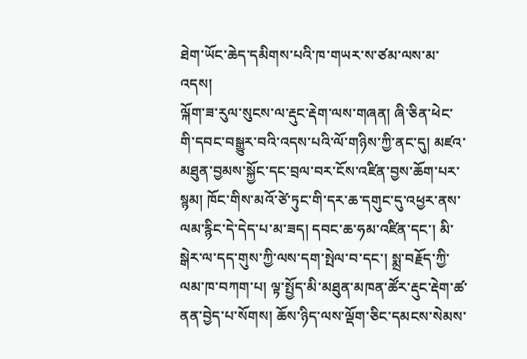ཐེག་ཡོང་ཆེད་དམིགས་པའི་ཁ་གཡར་ས་ཙམ་ལས་མ་འདས།
ལྐོག་ཟ་རུལ་སུངས་ལ་རྡུང་རྡེག་ལས་གཞན། ཞི་ཅིན་ཕེང་གི་དབང་བསྒྱུར་བའི་འདས་པའི་ལོ་གཉིས་ཀྱི་ནང་དུ། མཛའ་མཐུན་བྱམས་སྐྱོང་དང་བྲལ་བར་ངོས་འཛིན་བྱས་ཆོག་པར་སྙམ། ཁོང་གིས་མའོ་ཙེ་ཏུང་གི་དར་ཆ་དགུང་དུ་འཕྱར་ནས་ལམ་རྙིང་དེ་དེད་པ་མ་ཟད། དབང་ཆ་ཧམ་འཛིན་དང་། མི་སྒེར་ལ་དད་གུས་ཀྱི་ལས་དག་སྤེལ་བ་དང་། སྨྲ་བརྗོད་ཀྱི་ལམ་ཁ་བཀག་པ། ལྟ་སྤྱོད་མི་མཐུན་མཁན་ཚོར་རྡུང་རྡེག་ཚ་ནན་བྱེད་པ་སོགས། ཆོས་ཉིད་ལས་ལྡོག་ཅིང་དམངས་སེམས་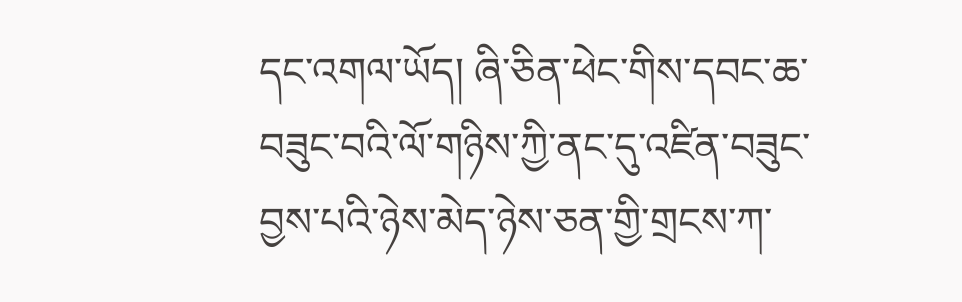དང་འགལ་ཡོད། ཞི་ཅིན་ཕེང་གིས་དབང་ཆ་བཟུང་བའི་ལོ་གཉིས་ཀྱི་ནང་དུ་འཛིན་བཟུང་བྱས་པའི་ཉེས་མེད་ཉེས་ཅན་གྱི་གྲངས་ཀ་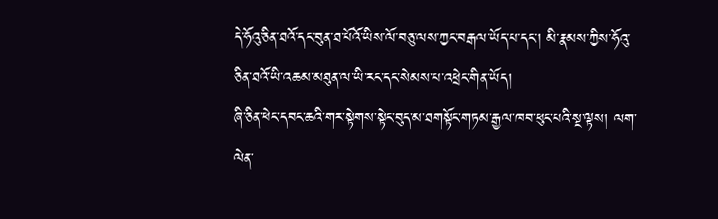དེ་ཧོའུ་ཅིན་ཐའོ་དང་བུན་ཐ་པོའོ་ཡིས་ལོ་བཅུ་ལས་ཀྱང་བརྒལ་ཡོད་པ་དང་། མི་རྣམས་ཀྱིས་ཧོའུ་ཅིན་ཐའོ་ཡི་འཆམ་མཐུན་ལ་ཡི་རང་དང་སེམས་པ་འཕྲེང་གིན་ཡོད།
ཞི་ཅིན་ཕེང་དབང་ཆའི་གར་སྟེགས་སྟེང་བུད་མ་ཐགསྟོང་གཏམ་རྒྱལ་ཁབ་ཕུང་པའི་སྔ་ལྟས། ལག་ལེན་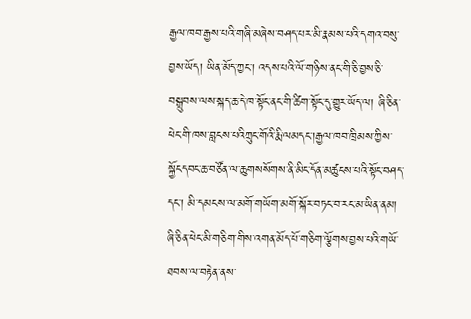རྒྱལ་ཁབ་རྒྱས་པའི་གཞི་མཞེས་བཤད་པར་མི་རྣམས་པའི་དགའ་བསུ་བྱས་ཡོད། ཡིན་མོད་ཀྱང་། འདས་པའི་ལོ་གཉིས་ནང་གི་ཅི་བྱས་ཅི་བསྒྲུབས་ལས་སྐད་ཆ་དེ་ཁ་སྟོང་ནང་གི་ཚིག་སྟོང་དུ་གྱུར་ཡོད་ལ། ཞི་ཅིན་ཕེང་གི་ཁས་བླངས་པའིཀྲུང་གོའི་རྨི་ལམདང་།རྒྱལ་ཁབ་ཁྲིམས་ཀྱིས་སྐྱོངདབང་ཆ་བཙོན་ལ་ཆུགསསོགས་ནི་མིང་དོན་མཚུངས་པའི་སྟོང་བཤད་དང་། མི་དམངས་ལ་མགོ་གཡོག་མགོ་སྐོར་བཏང་བ་རང་མ་ཡིན་ནམ།
ཞི་ཅིན་ཕེང་མི་གཅིག་གིས་འགན་མོད་པོ་གཅིག་ལྕོགས་བྱས་པའི་གཡོ་ཐབས་ལ་བརྟེན་ནས་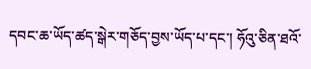དབང་ཆ་ཡོད་ཚད་སྒེར་གཅོད་བྱས་ཡོད་པ་དང་། ཧོའུ་ཅིན་ཐའོ་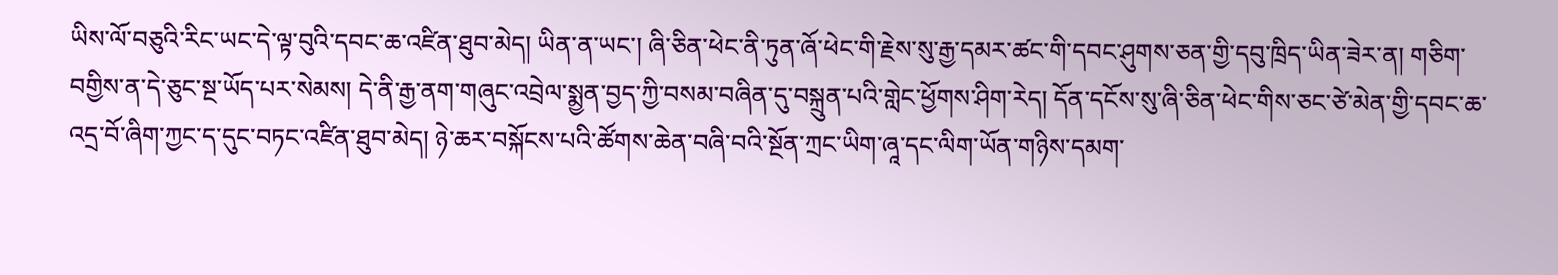ཡིས་ལོ་བཅུའི་རིང་ཡང་དེ་ལྟ་བུའི་དབང་ཆ་འཛིན་ཐུབ་མེད། ཡིན་ན་ཡང་། ཞི་ཅིན་ཕེང་ནི་ཏུན་ཞོ་ཕེང་གི་རྗེས་སུ་རྒྱ་དམར་ཚང་གི་དབང་ཤུགས་ཅན་གྱི་དབུ་ཁྲིད་ཡིན་ཟེར་ན། གཅིག་བགྱིས་ན་དེ་ཅུང་སྔ་ཡོད་པར་སེམས། དེ་ནི་རྒྱ་ནག་གཞུང་འབྲེལ་སྨྱན་བྱད་ཀྱི་བསམ་བཞིན་དུ་བསྐྲུན་པའི་གླེང་ཕྱོགས་ཤིག་རེད། དོན་དངོས་སུ་ཞི་ཅིན་ཕེང་གིས་ཅང་ཙེ་མེན་གྱི་དབང་ཆ་འདྲ་བོ་ཞིག་ཀྱང་ད་དུང་བཏང་འཛིན་ཐུབ་མེད། ཉེ་ཆར་བསྐོངས་པའི་ཚོགས་ཆེན་བཞི་བའི་སྔོན་ཀྲང་ཡིག་ཞཱ་དང་ལིག་ཡོན་གཉིས་དམག་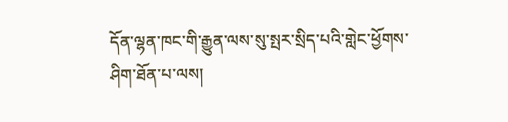དོན་ལྷན་ཁང་གི་རྒྱུན་ལས་སུ་སྤར་སྲིད་པའི་གླེང་ཕྱོགས་ཤིག་ཐོན་པ་ལས།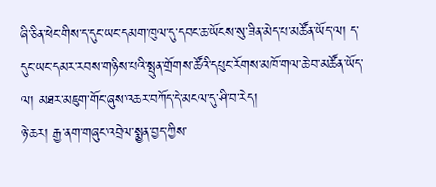ཞི་ཅིན་ཕེང་གིས་ད་དུང་ཡང་དམག་ཁུལ་དུ་དབང་ཆ་ཡོངས་སུ་ཟིན་མེད་པ་མཚོན་ཡོད་ལ། ད་དུང་ཡང་དམར་རབས་གཉིས་པའི་སྤུན་གྲོགས་ཚོའི་དཔུང་རོགས་མཁོ་གལ་ཆེ་བ་མཚོན་ཡོད་ལ། མཐར་མཇུག་གོང་ཞུས་འཆར་བཀོད་དེ་མངལ་དུ་ཤི་བ་རེད།
ཉེ་ཆར། རྒྱ་ནག་གཞུང་འབྲེལ་སྨྱན་བྱད་ཀྱིས་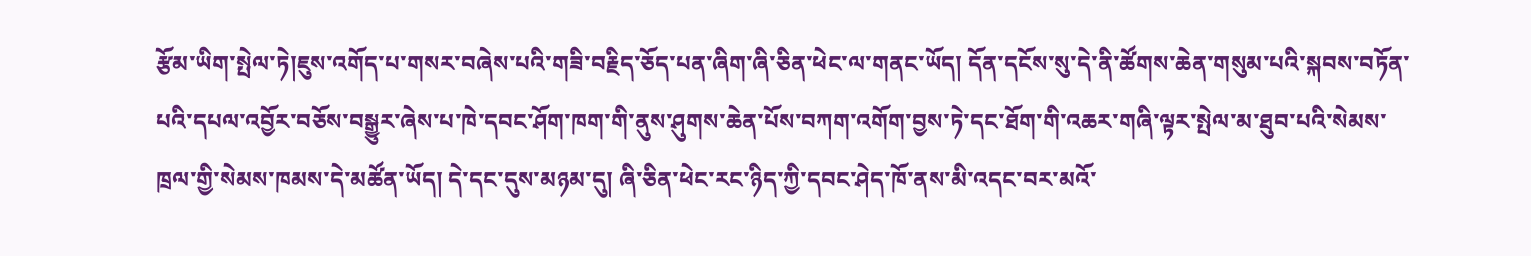རྩོམ་ཡིག་སྤེལ་ཏེ།ཇུས་འགོད་པ་གསར་བཞེས་པའི་གཟི་བརྗིད་ཅོད་པན་ཞིག་ཞི་ཅིན་ཕེང་ལ་གནང་ཡོད། དོན་དངོས་སུ་དེ་ནི་ཚོགས་ཆེན་གསུམ་པའི་སྐབས་བཏོན་པའི་དཔལ་འབྱོར་བཅོས་བསྒྱུར་ཞེས་པ་ཁེ་དབང་ཤོག་ཁག་གི་ནུས་ཤུགས་ཆེན་པོས་བཀག་འགོག་བྱས་ཏེ་དང་ཐོག་གི་འཆར་གཞི་ལྟར་སྤེལ་མ་ཐུབ་པའི་སེམས་ཁྲལ་གྱི་སེམས་ཁམས་དེ་མཚོན་ཡོད། དེ་དང་དུས་མཉམ་དུ། ཞི་ཅིན་ཕེང་རང་ཉིད་ཀྱི་དབང་ཤེད་ཁོ་ནས་མི་འདང་བར་མའོ་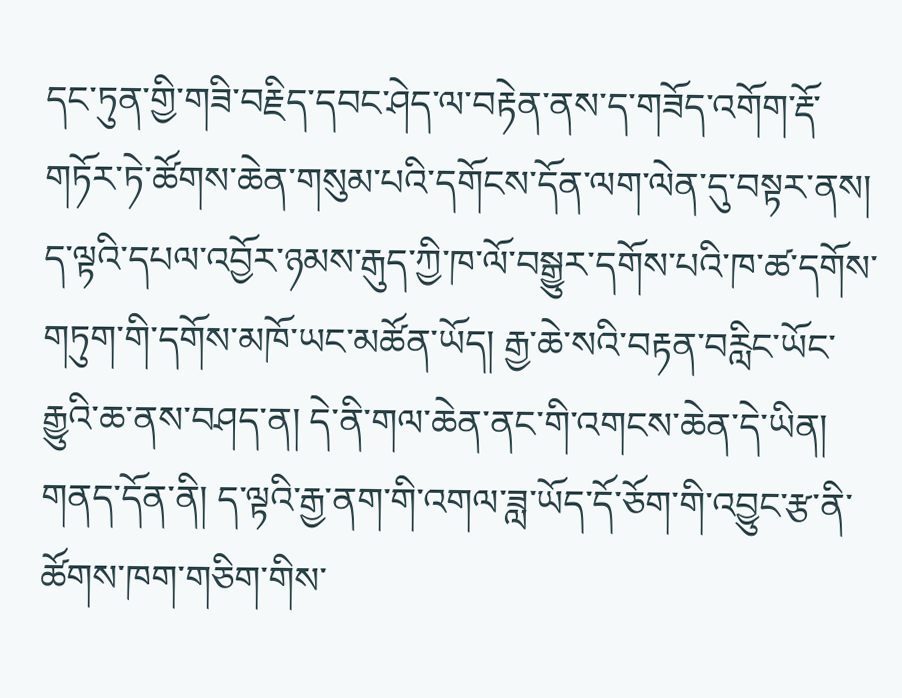དང་ཏུན་གྱི་གཟི་བརྗིད་དབང་ཤེད་ལ་བརྟེན་ནས་ད་གཟོད་འགོག་རྡོ་གཏོར་ཏེ་ཚོགས་ཆེན་གསུམ་པའི་དགོངས་དོན་ལག་ལེན་དུ་བསྟར་ནས། ད་ལྟའི་དཔལ་འབྱོར་ཉམས་རྒུད་ཀྱི་ཁ་ལོ་བསྒྱུར་དགོས་པའི་ཁ་ཚ་དགོས་གཏུག་གི་དགོས་མཁོ་ཡང་མཚོན་ཡོད། རྒྱ་ཆེ་སའི་བརྟན་བརླིང་ཡོང་རྒྱུའི་ཆ་ནས་བཤད་ན། དེ་ནི་གལ་ཆེན་ནང་གི་འགངས་ཆེན་དེ་ཡིན།
གནད་དོན་ནི། ད་ལྟའི་རྒྱ་ནག་གི་འགལ་ཟླ་ཡོད་དོ་ཅོག་གི་འབྱུང་རྩ་ནི་ཚོགས་ཁག་གཅིག་གིས་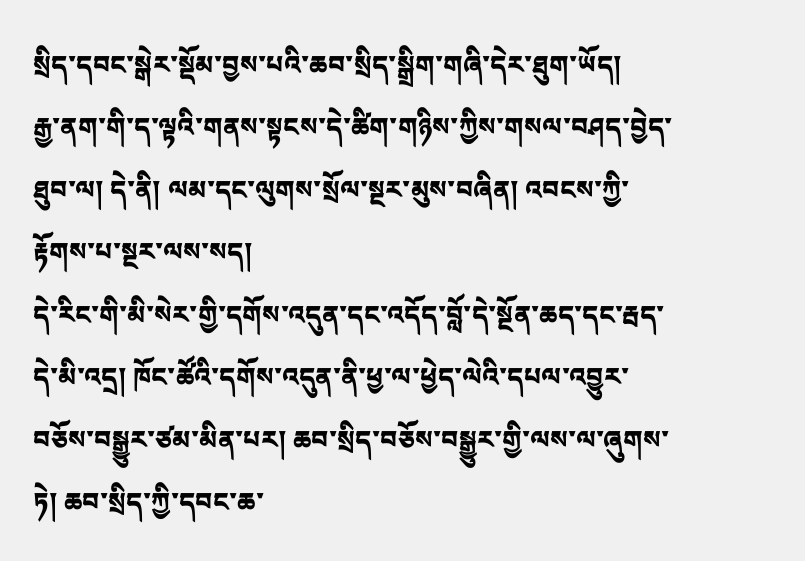སྲིད་དབང་སྒེར་སྡོམ་བྱས་པའི་ཆབ་སྲིད་སྒྲིག་གཞི་དེར་ཐུག་ཡོད།
རྒྱ་ནག་གི་ད་ལྟའི་གནས་སྟངས་དེ་ཚིག་གཉིས་ཀྱིས་གསལ་བཤད་བྱེད་ཐུབ་ལ། དེ་ནི། ལམ་དང་ལུགས་སྲོལ་སྔར་མུས་བཞིན། འབངས་ཀྱི་རྟོགས་པ་སྔར་ལས་སད།
དེ་རིང་གི་མི་སེར་གྱི་དགོས་འདུན་དང་འདོད་བློ་དེ་སྔོན་ཆད་དང་རྦད་དེ་མི་འདྲ། ཁོང་ཚོའི་དགོས་འདུན་ནི་ཕྱ་ལ་ཕྱེད་ལེའི་དཔལ་འབྱུར་བཅོས་བསྒྱུར་ཙམ་མིན་པར། ཆབ་སྲིད་བཅོས་བསྒྱུར་གྱི་ལས་ལ་ཞུགས་ཏེ། ཆབ་སྲིད་ཀྱི་དབང་ཆ་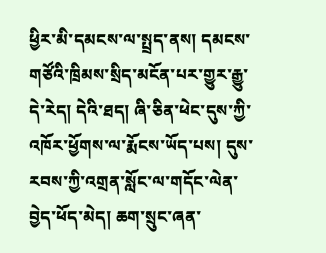ཕྱིར་མི་དམངས་ལ་སྤྲད་ནས། དམངས་གཙོའི་ཁྲིམས་སྲིད་མངོན་པར་གྱུར་རྒྱུ་དེ་རེད། དེའི་ཐད། ཞི་ཅིན་ཕེང་དུས་ཀྱི་འཁོར་ཕྱོགས་ལ་རྨོངས་ཡོད་པས། དུས་རབས་ཀྱི་འགྲན་སློང་ལ་གདོང་ལེན་བྱེད་ཕོད་མེད། ཆག་སྲུང་ཞན་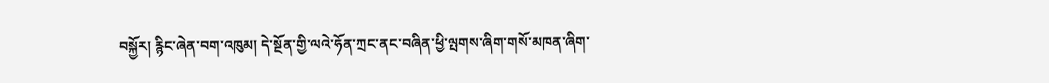བསྐྱོར། རྙིང་ཞེན་བག་འཁུམ། དེ་སྔོན་གྱི་ལའེ་ཧོན་ཀྲང་ནང་བཞིན་ཕྱི་ལྤགས་ཞིག་གསོ་མཁན་ཞིག་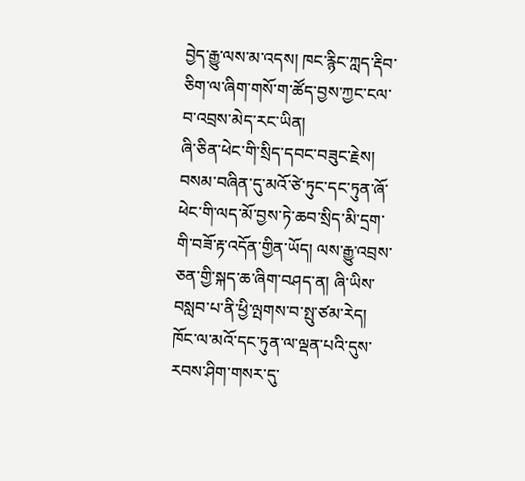བྱེད་རྒྱུ་ལས་མ་འདས། ཁང་རྙིང་ཀླད་རྡིབ་ཅིག་ལ་ཞིག་གསོ་ག་ཚོད་བྱས་ཀྱང་ངལ་བ་འབྲས་མེད་རང་ཡིན།
ཞི་ཅིན་ཕེང་གི་སྲིད་དབང་བཟུང་རྗེས། བསམ་བཞིན་དུ་མའོ་ཙེ་ཏུང་དང་ཏུན་ཞོ་ཕེང་གི་ལད་མོ་བྱས་ཏེ་ཆབ་སྲིད་མི་དྲག་གི་བཟོ་རྟ་འདོན་གྱིན་ཡོད། ལས་རྒྱུ་འབྲས་ཅན་གྱི་སྐད་ཆ་ཞིག་བཤད་ན། ཞི་ཡིས་བསླབ་པ་ནི་ཕྱི་ལྤགས་བ་སྤུ་ཙམ་རེད། ཁོང་ལ་མའོ་དང་ཏུན་ལ་ལྡན་པའི་དུས་རབས་ཤིག་གསར་དུ་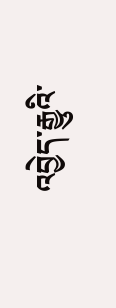འབྱེད་རྒྱུའི་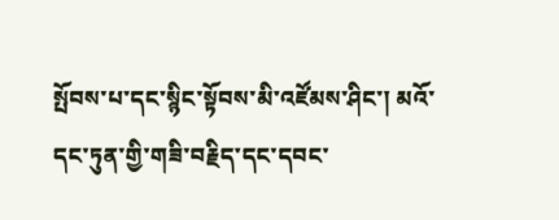སྤོབས་པ་དང་སྙིང་སྟོབས་མི་འཛོམས་ཤིང་། མའོ་དང་ཏུན་གྱི་གཟི་བརྗིད་དང་དབང་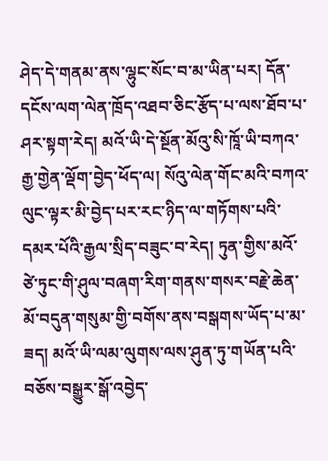ཤེད་དེ་གནམ་ནས་ལྷུང་སོང་བ་མ་ཡིན་པར། དོན་དངོས་ལག་ལེན་ཁྲོད་འཐབ་ཅིང་རྩོད་པ་ལས་ཐོབ་པ་ཤར་སྟག་རེད། མའོ་ཡི་དེ་སྔོན་མོའུ་སི་ཁཱོ་ཡི་བཀའ་རྒྱ་གྱེན་ལྡོག་བྱེད་ཕོད་ལ། སོའུ་ལེན་གོང་མའི་བཀའ་ལུང་ལྟར་མི་བྱེད་པར་རང་ཉིད་ལ་གཏོགས་པའི་དམར་པོའི་རྒྱལ་སྲིད་བཟུང་བ་རེད། ཏུན་གྱིས་མའོ་ཙེ་ཏུང་གི་ཤུལ་བཞག་རིག་གནས་གསར་བརྗེ་ཆེན་མོ་བདུན་གསུམ་གྱི་བགོས་ནས་བསྒགས་ཡོད་པ་མ་ཟད། མའོ་ཡི་ལམ་ལུགས་ལས་ཤུན་ཏུ་གཡོན་པའི་བཅོས་བསྒྱུར་སྒོ་འབྱེད་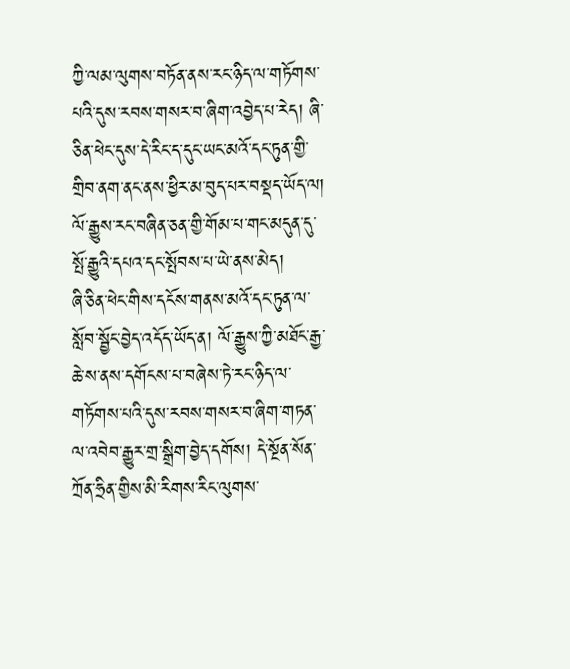ཀྱི་ལམ་ལུགས་བཏོན་ནས་རང་ཉིད་ལ་གཏོགས་པའི་དུས་རབས་གསར་བ་ཞིག་འབྱེད་པ་རེད། ཞི་ཅིན་ཕེང་དུས་དེ་རིང་ད་དུང་ཡང་མའོ་དང་ཏུན་གྱི་གྲིབ་ནག་ནང་ནས་ཕྱིར་མ་བུད་པར་བསྡད་ཡོད་ལ། ལོ་རྒྱུས་རང་བཞིན་ཅན་གྱི་གོམ་པ་གང་མདུན་དུ་སྤོ་རྒྱུའི་དཔའ་དང་སྤོབས་པ་ཡེ་ནས་མེད།
ཞི་ཅིན་ཕེང་གིས་དངོས་གནས་མའོ་དང་ཏུན་ལ་སློབ་སྦྱོང་བྱེད་འདོད་ཡོད་ན། ལོ་རྒྱུས་ཀྱི་མཐོང་རྒྱ་ཆེ་ས་ནས་དགོངས་པ་བཞེས་ཏེ་རང་ཉིད་ལ་གཏོགས་པའི་དུས་རབས་གསར་བ་ཞིག་གཏན་ལ་འབེབ་རྒྱུར་གྲ་སྒྲིག་བྱེད་དགོས། དེ་སྔོན་སོན་ཀྲོན་ཧྲིན་གྱིས་མི་རིགས་རིང་ལུགས་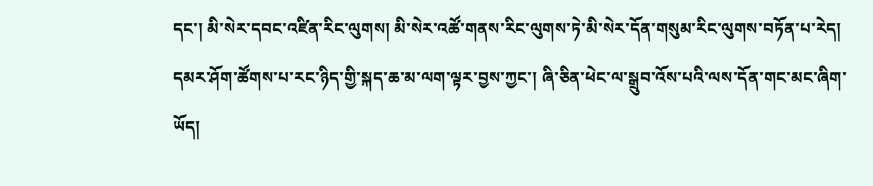དང་། མི་སེར་དབང་འཛིན་རིང་ལུགས། མི་སེར་འཚོ་གནས་རིང་ལུགས་ཏེ་མི་སེར་དོན་གསུམ་རིང་ལུགས་བཏོན་པ་རེད། དམར་ཤོག་ཚོགས་པ་རང་ཉིད་གྱི་སྐད་ཆ་མ་ལག་ལྟར་བྱས་ཀྱང་། ཞི་ཅིན་ཕེང་ལ་སྒྲུབ་འོས་པའི་ལས་དོན་གང་མང་ཞིག་ཡོད།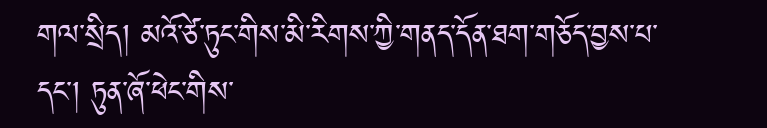གལ་སྲིད། མའོ་ཙེ་ཏུང་གིས་མི་རིགས་ཀྱི་གནད་དོན་ཐག་གཅོད་བྱས་པ་དང་། ཏུན་ཞོ་ཕེང་གིས་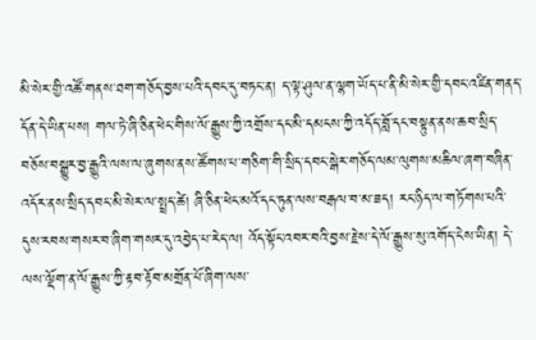མི་སེར་གྱི་འཚོ་གནས་ཐག་གཅོད་བྱས་པའི་དབང་དུ་བཏང་ན། ད་ལྟ་ཤུལ་ན་ལྷག་ཡོད་པ་ནི་མི་སེར་གྱི་དབང་འཛིན་གནད་དོན་དེ་ཡིན་པས། གལ་ཏེ་ཞི་ཅིན་ཕེང་གིས་ལོ་རྒྱུས་ཀྱི་འགྲོས་དང་མི་དམངས་ཀྱི་འདོད་བློ་དང་བསྟུན་ནས་ཆབ་སྲིད་བཅོས་བསྒྱུར་བྱ་རྒྱུའི་ལས་ལ་ཞུགས་ནས་ཚོགས་པ་གཅིག་གི་སྲིད་དབང་སྒེར་གཅོད་ལམ་ལུགས་མཆིལ་ཞག་བཞིན་འདོར་ནས་སྲིད་དབང་མི་སེར་ལ་སྤྲད་ཚེ། ཞི་ཅིན་ཕེང་མའོ་དང་ཏུན་ལས་བརྒལ་བ་མ་ཟད། རང་ཉིད་ལ་གཏོགས་པའི་དུས་རབས་གསར་བ་ཞིག་གསར་དུ་འབྱེད་པ་རེད་ལ། འོད་སྟོང་འབར་བའི་བྱས་རྗེས་དེ་ལོ་རྒྱུས་སུ་འགོད་ངེས་ཡིན། དེ་ལས་ལྡོག་ན་ལོ་རྒྱུས་ཀྱི་རྟབ་རྟོབ་མགྲོན་པོ་ཞིག་ལས་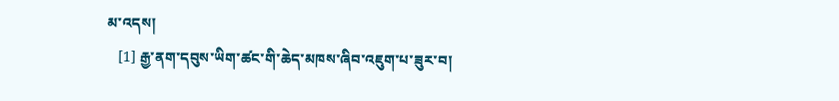མ་འདས།
   [1] རྒྱ་ནག་དབུས་ཡིག་ཚང་གི་ཆེད་མཁས་ཞིབ་འཇུག་པ་ཟུར་བ།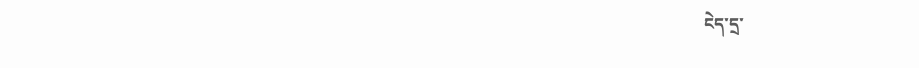ངེད་དྲ་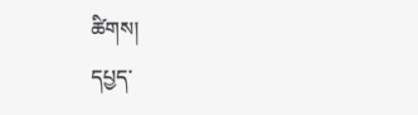ཚིགས།
དཔྱད་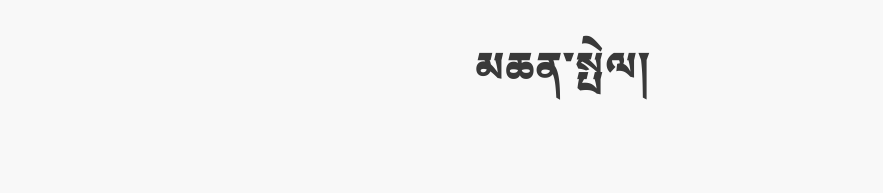མཆན་སྤེལ།